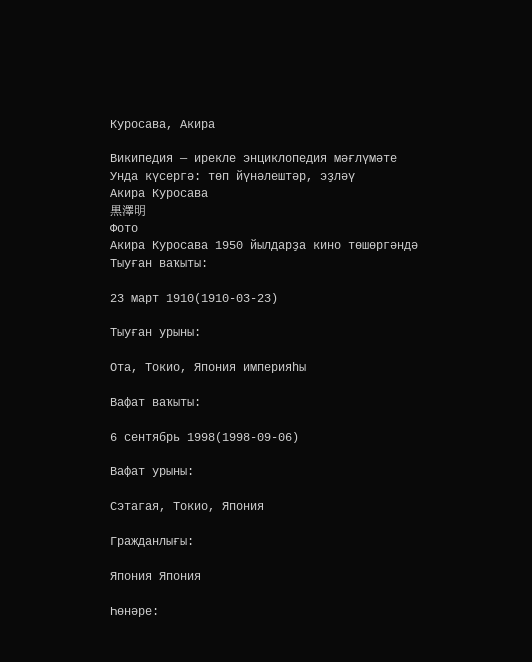Куросава, Акира

Википедия — ирекле энциклопедия мәғлүмәте
Унда күсергә: төп йүнәлештәр, эҙләү
Акира Куросава
黒澤明
Фото
Акира Куросава 1950 йылдарҙа кино төшөргәндә
Тыуған ваҡыты:

23 март 1910(1910-03-23)

Тыуған урыны:

Ота, Токио, Япония империяһы

Вафат ваҡыты:

6 сентябрь 1998(1998-09-06)

Вафат урыны:

Сэтагая, Токио, Япония

Гражданлығы:

Япония Япония

Һөнәре: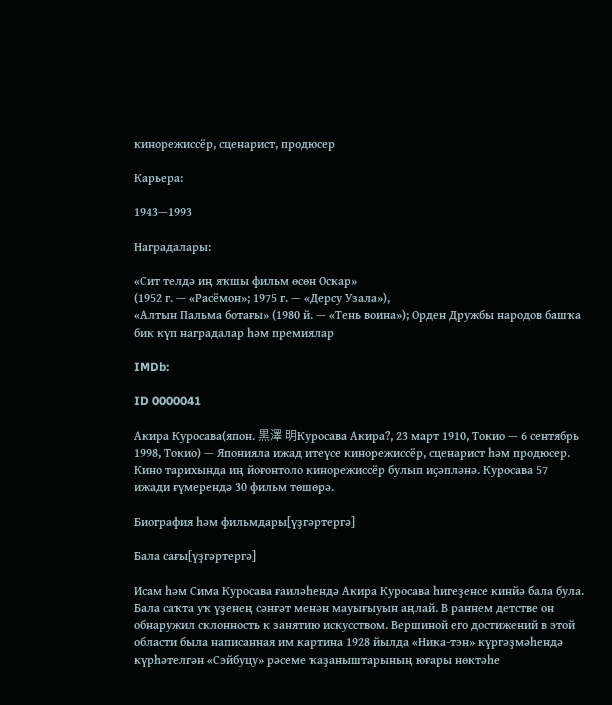кинорежиссёр, сценарист, продюсер

Карьера:

1943—1993

Наградалары:

«Сит телдә иң яҡшы фильм өсөн Оскар»
(1952 г. — «Расёмон»; 1975 г. — «Дерсу Узала»),
«Алтын Пальма ботағы» (1980 й. — «Тень воина»); Орден Дружбы народов башҡа бик күп наградалар һәм премиялар

IMDb:

ID 0000041

Акира Куросава(япон. 黒澤 明Куросава Акира?, 23 март 1910, Токио — 6 сентябрь 1998, Токио) — Японияла ижад итеүсе кинорежиссёр, сценарист һәм продюсер. Кино тарихында иң йоғонтоло кинорежиссёр булып иҫәпләнә. Куросава 57 ижади ғүмерендә 30 фильм төшөрә.

Биография һәм фильмдары[үҙгәртергә]

Бала сағы[үҙгәртергә]

Исам һәм Сима Куросава ғаиләһендә Акира Куросава һигеҙенсе кинйә бала була. Бала саҡта уҡ үҙенең сәнғәт менән мауығыуын аңлай. В раннем детстве он обнаружил склонность к занятию искусством. Вершиной его достижений в этой области была написанная им картина 1928 йылда «Ника-тэн» күргәҙмәһендә күрһәтелгән «Сэйбуцу» рәсеме ҡаҙаныштарының юғары нөктәһе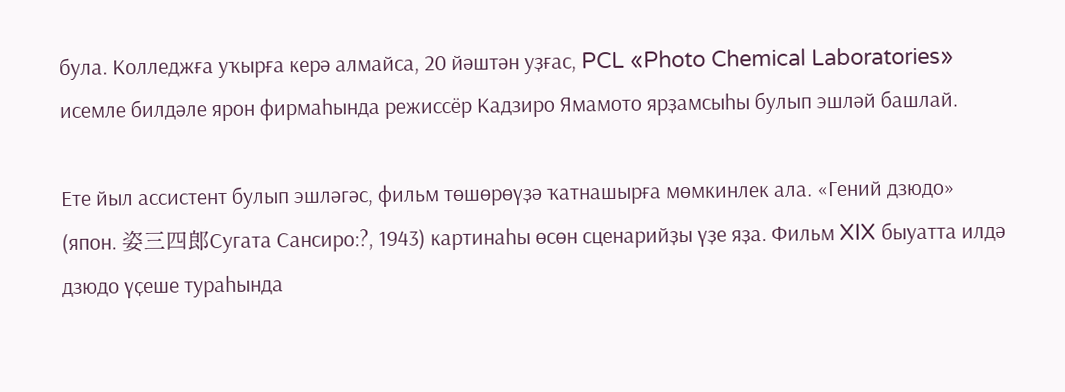була. Колледжға уҡырға керә алмайса, 20 йәштән уҙғас, PCL «Photo Chemical Laboratories» исемле билдәле ярон фирмаһында режиссёр Кадзиро Ямамото ярҙамсыһы булып эшләй башлай.

Ете йыл ассистент булып эшләгәс, фильм төшөрөүҙә ҡатнашырға мөмкинлек ала. «Гений дзюдо» (япон. 姿三四郎Сугата Сансиро:?, 1943) картинаһы өсөн сценарийҙы үҙе яҙа. Фильм XIX быуатта илдә дзюдо үҫеше тураһында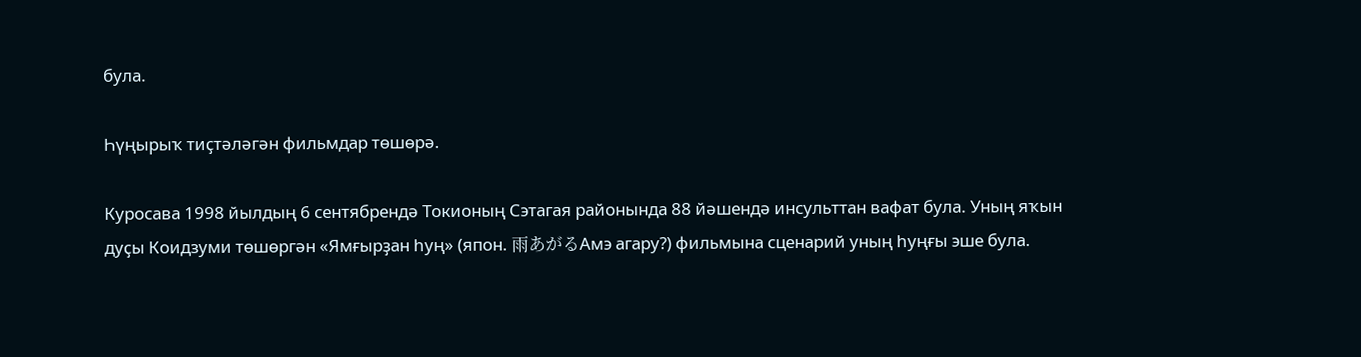була.

Һүңырыҡ тиҫтәләгән фильмдар төшөрә.

Куросава 1998 йылдың 6 сентябрендә Токионың Сэтагая районында 88 йәшендә инсульттан вафат була. Уның яҡын дуҫы Коидзуми төшөргән «Ямғырҙан һуң» (япон. 雨あがるАмэ агару?) фильмына сценарий уның һуңғы эше була.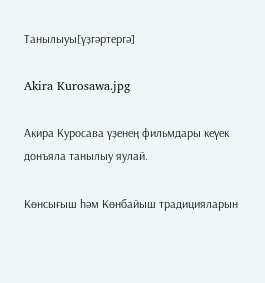Танылыуы[үҙгәртергә]

Akira Kurosawa.jpg

Акира Куросава үҙенең фильмдары кеүек донъяла танылыу яулай.

Көнсығыш һәм Көнбайыш традицияларын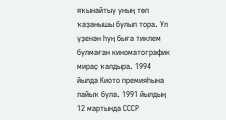яҡынайтыу уның төп ҡаҙанышы булып тора. Ул үҙенән һуң быға тиклем булмаған киноматографик мираҫ ҡалдыра. 1994 йылда Киото премияһына лайыҡ була. 1991 йылдың 12 мартында СССР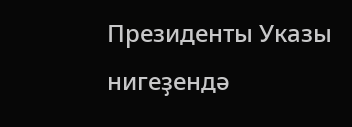Президенты Указы нигеҙендә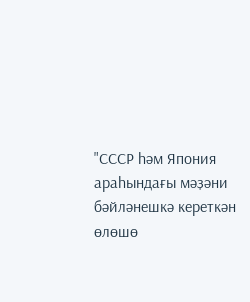"СССР һәм Япония араһындағы мәҙәни бәйләнешкә кереткән өлөшө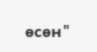өсөн"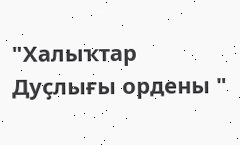"Халыҡтар Дуҫлығы ордены "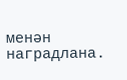менән наградлана.